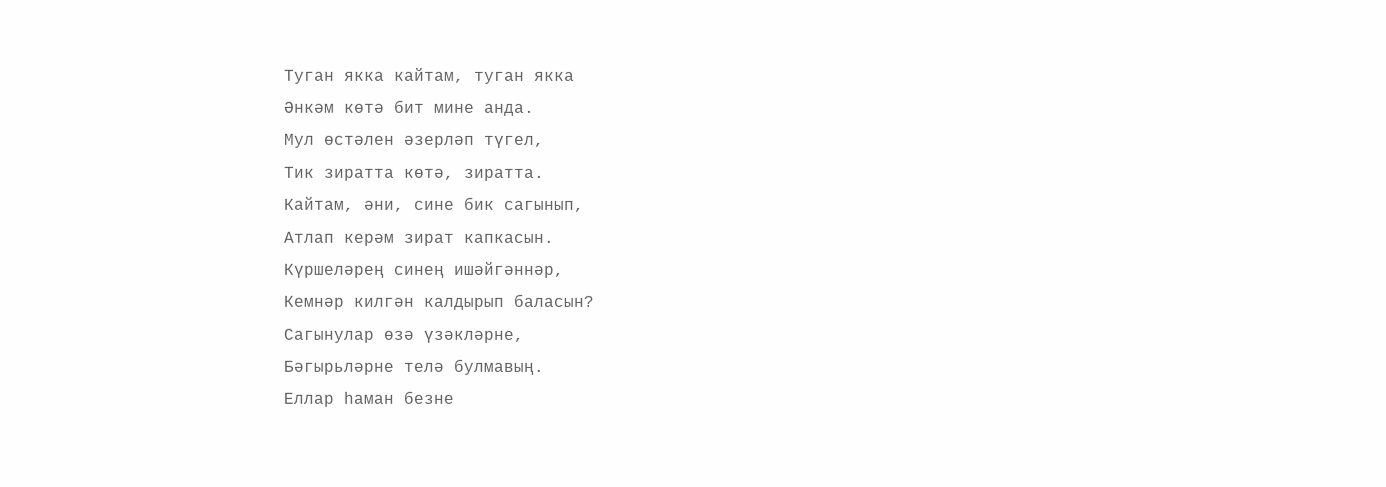Туган якка кайтам, туган якка
Әнкәм көтә бит мине анда.
Мул өстәлен әзерләп түгел,
Тик зиратта көтә, зиратта.
Кайтам, әни, сине бик сагынып,
Атлап керәм зират капкасын.
Күршеләрең синең ишәйгәннәр,
Кемнәр килгән калдырып баласын?
Сагынулар өзә үзәкләрне,
Бәгырьләрне телә булмавың.
Еллар һаман безне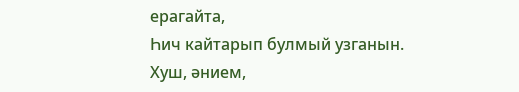ерагайта,
Һич кайтарып булмый узганын.
Хуш, әнием,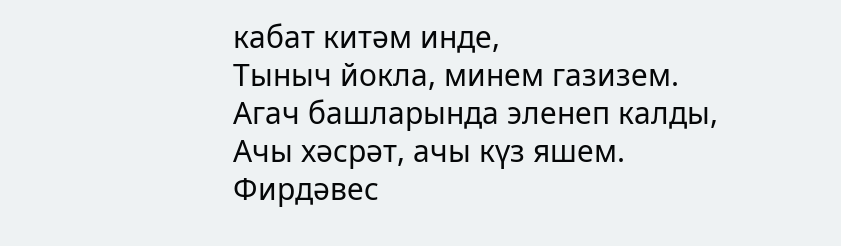кабат китәм инде,
Тыныч йокла, минем газизем.
Агач башларында эленеп калды,
Ачы хәсрәт, ачы күз яшем.
Фирдәвес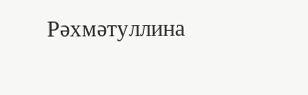Рәхмәтуллина